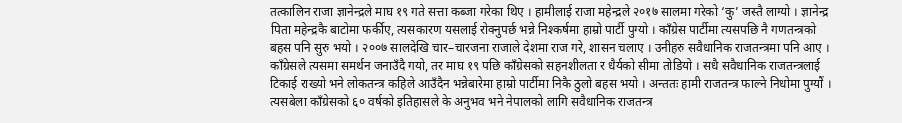तत्कालिन राजा ज्ञानेन्द्रले माघ १९ गते सत्ता कब्जा गरेका थिए । हामीलाई राजा महेन्द्रले २०१७ सालमा गरेको ‘कु’ जस्तै लाग्यो । ज्ञानेन्द्र पिता महेन्द्रकै बाटोमा फर्कीए, त्यसकारण यसलाई रोक्नुपर्छ भन्ने निश्कर्षमा हाम्रो पार्टी पुग्यो । काँग्रेस पार्टीमा त्यसपछि नै गणतन्त्रको बहस पनि सुरु भयो । २००७ सालदेखि चार–चारजना राजाले देशमा राज गरे, शासन चलाए । उनीहरु सवैधानिक राजतन्त्रमा पनि आए । काँग्रेसले त्यसमा समर्थन जनाउँदै गयो, तर माघ १९ पछि काँग्रेसको सहनशीलता र धैर्यको सीमा तोडियो । सधै सवैधानिक राजतन्त्रलाई टिकाई राख्यो भने लोकतन्त्र कहिले आउँदैन भन्नेबारेमा हाम्रो पार्टीमा निकै ठुलो बहस भयो । अन्ततः हामी राजतन्त्र फाल्ने निधोमा पुग्यौं । त्यसबेला काँग्रेसको ६० वर्षको इतिहासले के अनुभव भने नेपालको लागि सवैधानिक राजतन्त्र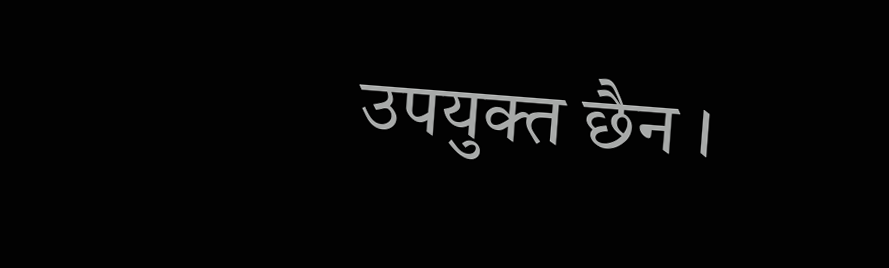उपयुक्त छैन ।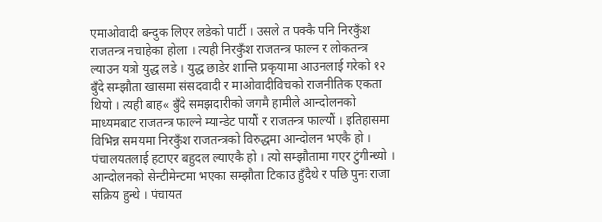एमाओवादी बन्दुक लिएर लडेको पार्टी । उसले त पक्कै पनि निरकुँश राजतन्त्र नचाहेका होला । त्यही निरकुँश राजतन्त्र फाल्न र लोकतन्त्र ल्याउन यत्रो युद्ध लडे । युद्ध छाडेर शान्ति प्रकृयामा आउनलाई गरेको १२ बुँदे सम्झौता खासमा संसदवादी र माओवादीविचको राजनीतिक एकता थियो । त्यही बाह« बुँदे समझदारीको जगमै हामीले आन्दोलनको माध्यमबाट राजतन्त्र फाल्ने म्यान्डेट पायौं र राजतन्त्र फाल्यौं । इतिहासमा विभिन्न समयमा निरकुँश राजतन्त्रको विरुद्धमा आन्दोलन भएकै हो । पंचालयतलाई हटाएर बहुदल ल्याएकै हो । त्यो सम्झौतामा गएर टुंगीन्थ्यो । आन्दोलनको सेन्टीमेन्टमा भएका सम्झौता टिकाउ हुँदैथे र पछि पुनः राजा सक्रिय हुन्थे । पंचायत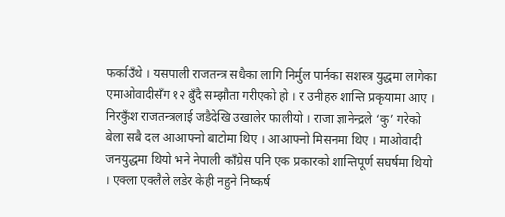फर्काउँथे । यसपाली राजतन्त्र सधैका लागि निर्मुल पार्नका सशस्त्र युद्धमा लागेका एमाओवादीसँग १२ बुँदै सम्झौता गरीएको हो । र उनीहरु शान्ति प्रकृयामा आए । निरकुँश राजतन्त्रलाई जडैदेखि उखालेर फालीयो । राजा ज्ञानेन्द्रले ‘कु’ गरेको बेला सबै दल आआफ्नो बाटोमा थिए । आआफ्नो मिसनमा थिए । माओवादी जनयुद्धमा थियो भने नेपाली काँग्रेस पनि एक प्रकारको शान्तिपूर्ण सघर्षमा थियो । एक्ला एक्लैले लडेर केही नहुने निष्कर्ष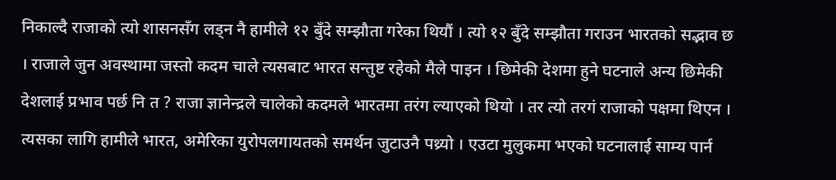निकाल्दै राजाको त्यो शासनसँग लड्न नै हामीले १२ बुँदे सम्झौता गरेका थियौं । त्यो १२ बुँदे सम्झौता गराउन भारतको सद्भाव छ । राजाले जुन अवस्थामा जस्तो कदम चाले त्यसबाट भारत सन्तुष्ट रहेको मैले पाइन । छिमेकी देशमा हुने घटनाले अन्य छिमेकी देशलाई प्रभाव पर्छ नि त ? राजा ज्ञानेन्द्रले चालेको कदमले भारतमा तरंग ल्याएको थियो । तर त्यो तरगं राजाको पक्षमा थिएन । त्यसका लागि हामीले भारत, अमेरिका युरोपलगायतको समर्थन जुटाउनै पथ्र्यो । एउटा मुलुकमा भएको घटनालाई साम्य पार्न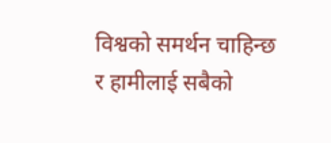विश्वको समर्थन चाहिन्छ र हामीलाई सबैको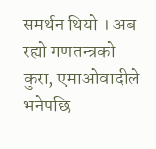समर्थन थियो । अब रह्यो गणतन्त्रको कुरा, एमाओवादीले भनेपछि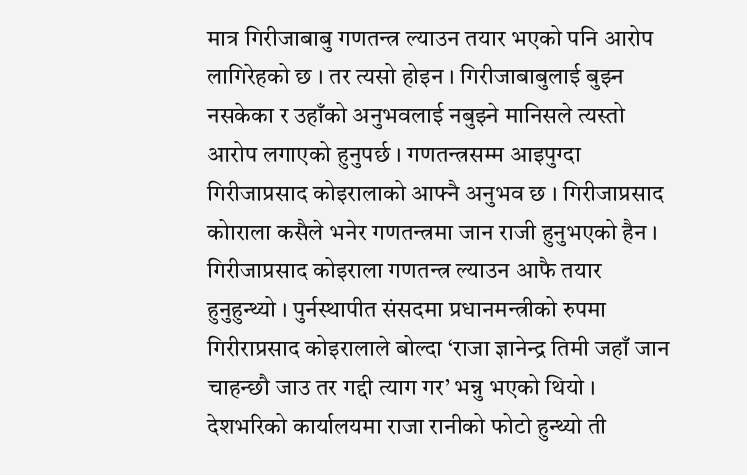मात्र गिरीजाबाबु गणतन्त्र ल्याउन तयार भएको पनि आरोप लागिरेहको छ । तर त्यसो होइन । गिरीजाबाबुलाई बुझ्न नसकेका र उहाँको अनुभवलाई नबुझ्ने मानिसले त्यस्तो आरोप लगाएको हुनुपर्छ । गणतन्त्रसम्म आइपुग्दा गिरीजाप्रसाद कोइरालाको आफ्नै अनुभव छ । गिरीजाप्रसाद कोाराला कसैले भनेर गणतन्त्रमा जान राजी हुनुभएको हैन । गिरीजाप्रसाद कोइराला गणतन्त्र ल्याउन आफै तयार हुनुहुन्थ्यो । पुर्नस्थापीत संसदमा प्रधानमन्त्रीको रुपमा गिरीराप्रसाद कोइरालाले बोल्दा ‘राजा ज्ञानेन्द्र तिमी जहाँ जान चाहन्छौ जाउ तर गद्दी त्याग गर’ भन्नु भएको थियो । देशभरिको कार्यालयमा राजा रानीको फोटो हुन्थ्यो ती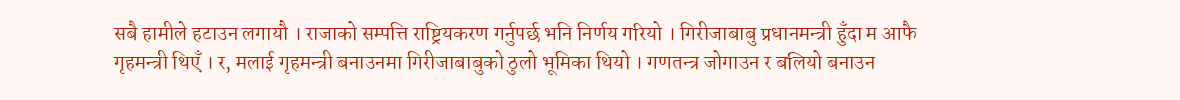सबै हामीले हटाउन लगायौ । राजाको सम्पत्ति राष्ट्रियकरण गर्नुपर्छ भनि निर्णय गरियो । गिरीजाबाबु प्रधानमन्त्री हुँदा म आफै गृहमन्त्री थिएँ । र, मलाई गृहमन्त्री बनाउनमा गिरीजाबाबुको ठुलो भूमिका थियो । गणतन्त्र जोगाउन र बलियो बनाउन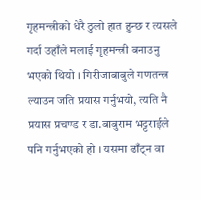गृहमन्त्रीको धेरै ठुलो हात हुन्छ र त्यसले गर्दा उहाँले मलाई गृहमन्त्री बनाउनु भएको थियो । गिरीजाबाबुले गणतन्त्र ल्याउन जति प्रयास गर्नुभयो, त्यति नै प्रयास प्रचण्ड र डा.बाबुराम भट्टराईले पनि गर्नुभएको हो । यसमा ढाँट्न वा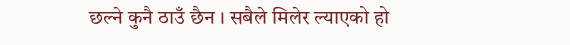छल्ने कुनै ठाउँ छैन । सबैले मिलेर ल्याएको हो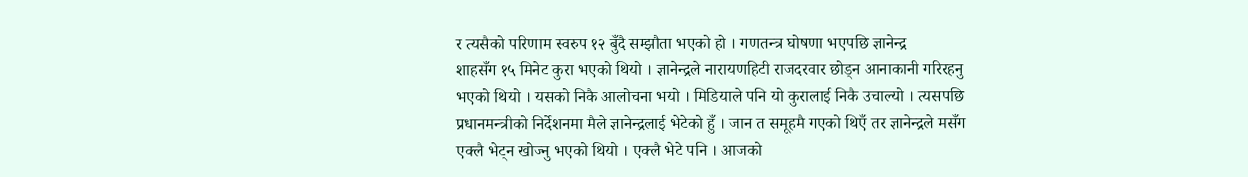र त्यसैको परिणाम स्वरुप १२ बुँदै सम्झौता भएको हो । गणतन्त्र घोषणा भएपछि ज्ञानेन्द्र
शाहसँग १५ मिनेट कुरा भएको थियो । ज्ञानेन्द्रले नारायणहिटी राजदरवार छोड्न आनाकानी गरिरहनु भएको थियो । यसको निकै आलोचना भयो । मिडियाले पनि यो कुरालाई निकै उचाल्यो । त्यसपछि प्रधानमन्त्रीको निर्देशनमा मैले ज्ञानेन्द्रलाई भेटेको हुँ । जान त समूहमै गएको थिएँ तर ज्ञानेन्द्रले मसँग एक्लै भेट्न खोज्नु भएको थियो । एक्लै भेटे पनि । आजको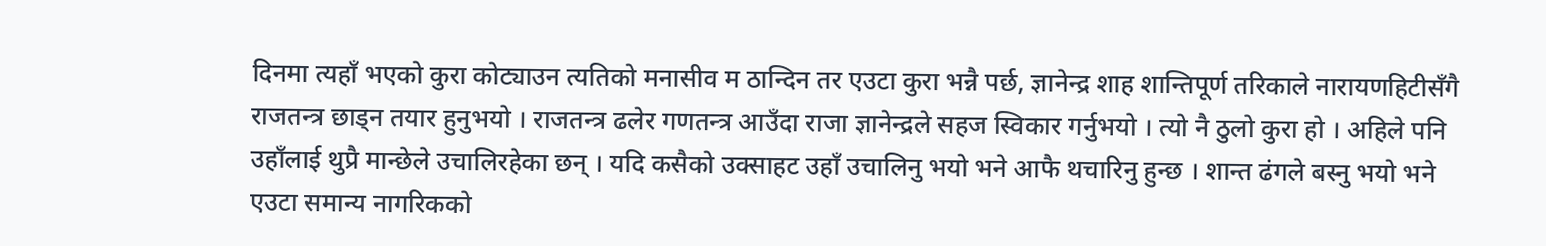दिनमा त्यहाँ भएको कुरा कोट्याउन त्यतिको मनासीव म ठान्दिन तर एउटा कुरा भन्नै पर्छ, ज्ञानेन्द्र शाह शान्तिपूर्ण तरिकाले नारायणहिटीसँगै राजतन्त्र छाड्न तयार हुनुभयो । राजतन्त्र ढलेर गणतन्त्र आउँदा राजा ज्ञानेन्द्रले सहज स्विकार गर्नुभयो । त्यो नै ठुलो कुरा हो । अहिले पनि उहाँलाई थुप्रै मान्छेले उचालिरहेका छन् । यदि कसैको उक्साहट उहाँ उचालिनु भयो भने आफै थचारिनु हुन्छ । शान्त ढंगले बस्नु भयो भने एउटा समान्य नागरिकको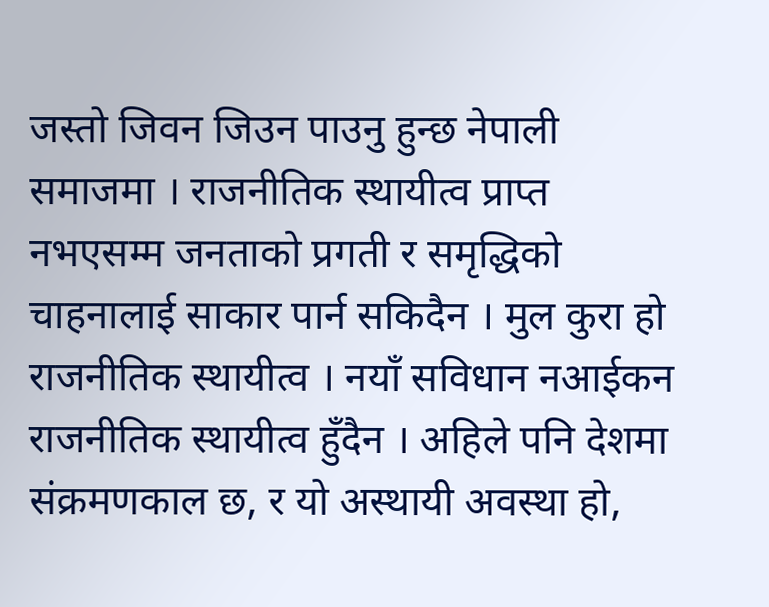जस्तो जिवन जिउन पाउनु हुन्छ नेपाली समाजमा । राजनीतिक स्थायीत्व प्राप्त नभएसम्म जनताको प्रगती र समृद्धिको चाहनालाई साकार पार्न सकिदैन । मुल कुरा हो राजनीतिक स्थायीत्व । नयाँ सविधान नआईकन राजनीतिक स्थायीत्व हुँदैन । अहिले पनि देशमा संक्रमणकाल छ, र यो अस्थायी अवस्था हो,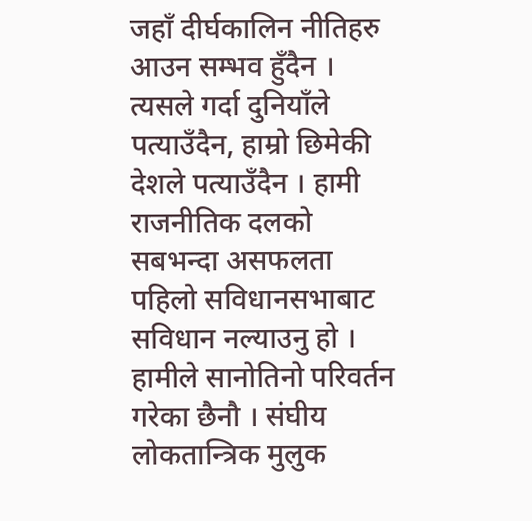जहाँ दीर्घकालिन नीतिहरु आउन सम्भव हुँदैन । त्यसले गर्दा दुनियाँले पत्याउँदैन, हाम्रो छिमेकी देशले पत्याउँदैन । हामी राजनीतिक दलको सबभन्दा असफलता पहिलो सविधानसभाबाट सविधान नल्याउनु हो । हामीले सानोतिनो परिवर्तन गरेका छैनौ । संघीय लोकतान्त्रिक मुलुक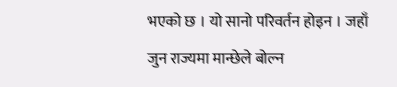भएको छ । यो सानो परिवर्तन होइन । जहाँ जुन राज्यमा मान्छेले बोल्न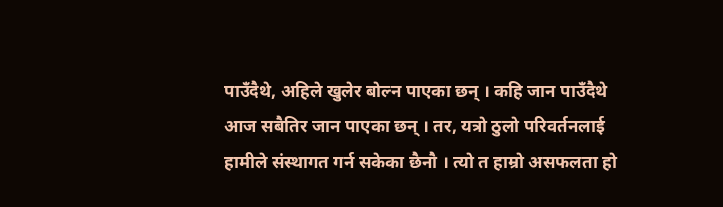पाउँदैथे, अहिले खुलेर बोल्न पाएका छन् । कहि जान पाउँदैथे आज सबैतिर जान पाएका छन् । तर, यत्रो ठुलो परिवर्तनलाई हामीले संस्थागत गर्न सकेका छैनौ । त्यो त हाम्रो असफलता हो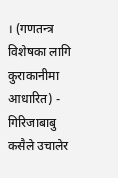। (गणतन्त्र विशेषका लागि कुराकानीमा आधारित) -
गिरिजाबाबु कसैले उचालेर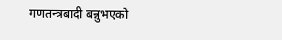गणतन्त्रबादी बन्नुभएको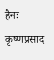हैनः कृष्णप्रसाद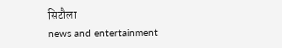सिटौला
news and entertainment